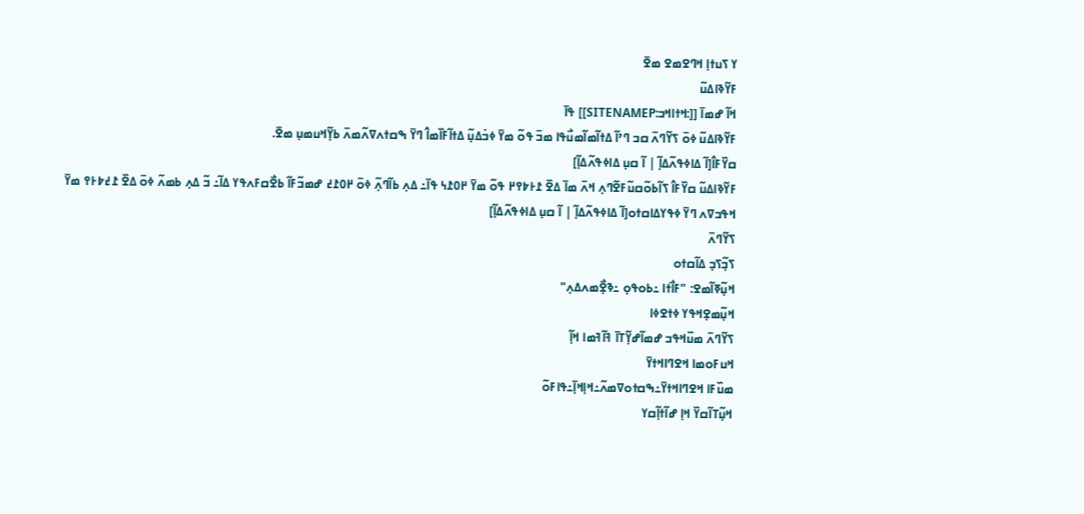ߌ ߖߎߙߊ߲ ߞߣߐߘߐ ߘߐ߫
ߓߌ߬ߢߊߡߎ߬
ߞߊ߬ ߝߘߊ߫ [[:ߞߙߊߞߏ:SITENAMEP]] ߟߊ߫
ߓߌ߬ߢߊߡߎ߬ ߦߋ߫ ߖߌ߬ߣߍ߫ ߛߏ ߣߴߊ߬ ߡߙߊ߬ߘߊ߬ߘߎ߯ߟߊ ߘߏ߫ ߟߋ߬ ߘߌ߫ ߦߏ߭ߡߎ߲߬ ߡߙߊ߬ߓߊ߰ߘߊ߮ ߣߌ߫ ߒߛߙߍߜߍ߬ߘߍ߫ ߕߌ߲߬ߞߎߘߎ߲ ߘߐ߫.
ߛߌ߰ߓߊ߮[ߊ߬ ߡߊߦߟߍ߬ߡߊ߲߬ | ߊ߬ ߛߎ߲ ߡߊߦߟߍ߬ߡߊ߲߬]
ߓߌ߬ߢߊߡߎ߬ ߛߌ߰ߓߊ߮ ߖߊ߬ߕߋ߬ߛߎ߬ߓߐ߬ߣߍ߲ ߞߍ߫ ߘߊ߫ ߡߐ߰ ߁߅߈߉߂ ߟߋ߬ ߘߌ߫ ߂߀߁߆ ߟߊ߫߸ ߡߍ߲ ߕߊ߬ߣߍ߲߬ ߦߋ߫ ߂߀߁߄ ߝߘߏ߬ߓߊ߬ ߕߐ߯ߛߓߍߟߌ ߡߊ߬߸ ߏ߬ ߡߍ߲ ߕߘߍ߬ ߦߋ߫ ߡߐ߰ ߁߄߈߅߉ ߘߌ߫
ߞߟߏߜߍ ߣߌ߫ ߦߟߌߡߊߛߙߋ[ߊ߬ ߡߊߦߟߍ߬ߡߊ߲߬ | ߊ߬ ߛߎ߲ ߡߊߦߟߍ߬ߡߊ߲߬]
ߖߌ߬ߣߍ߫
ߖߏ߲߬ߖߏ߲ ߡߊ߬ߛߙߋ
ߞߎ߲߬ߧߊ߬ߘߐ: "ߓߊ߯ߙߊ ߸ߕߋߟߋ߲ ߸ߢߐ߲߯ߘߍߡߍ߲"
ߞߎ߲߬ߘߐ߲ߞߟߌ ߦߙߐߦߊ
ߖߌ߬ߣߍ߫ ߘߎ߰ߞߟߏ ߝߘߊ߬ߝߌ߲߬ߠߊ߫ ߔߊ߬ߔߘߊ ߞߊ߲߬
ߞߎߓߋߘߊ ߞߐߣߊߞߙߌ߫
ߘߎ߰ߓߊ ߞߐߣߊߞߙߌ߫߸ߒߛߙߋߜߘߍ߬߸ߞߊ߲ߞߊ߲߫߸ߟߊߓߋ߬
ߞߎ߲߬ߠߊ߬ߛߌ߰ ߞߊ߲ ߝߊ߬ߙߊ߲߬ߛߌ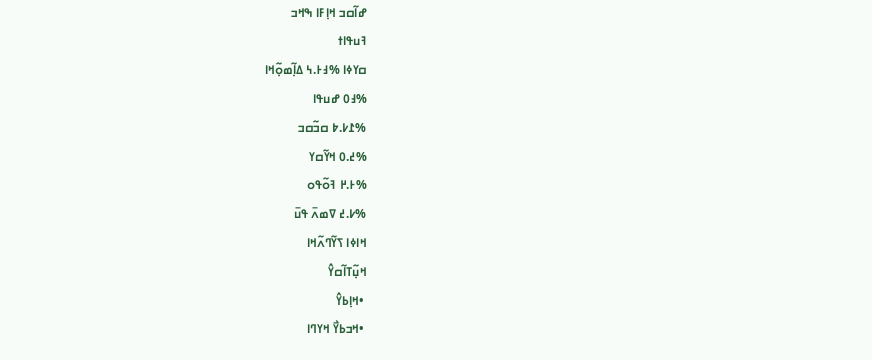ߝߊ߬ߛߏ ߞߊ߲ߓߊ ߒߞߏ
ߔߎߟߊߙ
ߛߌߦߊ %߃߅.߆ ߡߊ߲߬ߘߋ߲߬ߞߊ
%߃߀ ߝߎߟߊ
%߁߇.߈ ߛߏ߬ߛߏ
%߄.߀ ߞߌ߬ߛߌ
%߅.߂ ߔߋ߬ߟߋ
%߇.߄ ߜߘߍ߫ ߟߎ߫
ߞߊߦߊ ߖߌ߬ߣߍ߬ߞߊ
ߞߎ߲߬ߠߊ߬ߛߌ߮
 •ߞߊ߲ߕߌ߮
 •ߞߏߕߌ߯ ߞߌߣߊ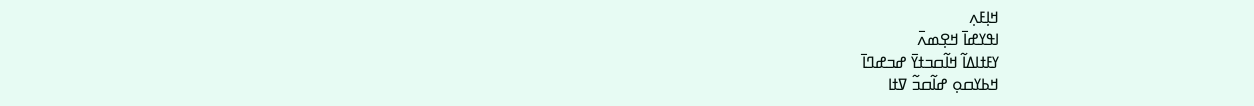ߞߊ߲ߓߍ߲
ߊߟߌߝߊ߫ ߞߐ߲ߘߍ߫
ߌߓߙߊߡߊ߬ ߞߊ߬ߛߏߙߌ߫ ߝߏߝߣߊ߫
ߞߕߌߛߋ߲ ߝߊ߬ߛߏ߬ ߜߙߊ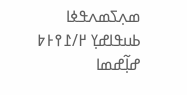ߘߍ߲ߖߘߍߟߦߊ ߕߎߟߊߝߌ߲ ߂/߁߉߅߈
ߝߊ߲߬ߝߘߊ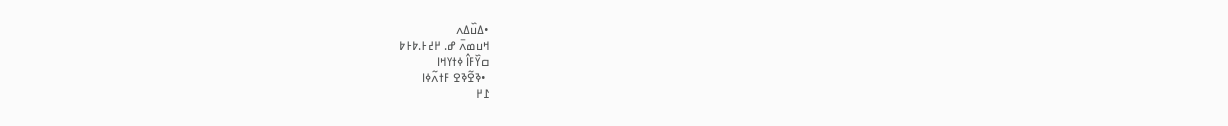•ߡߎ߰ߡߍ
ߞߎߘߍ߫ ߝ. ߂߄߅.߈߅߈
ߛߌ߰ߓߊ߮ ߦߙߌߞߊ
 •ߢߐ߬ߢߐ ߓߙߍ߬ߦߊ
߁߂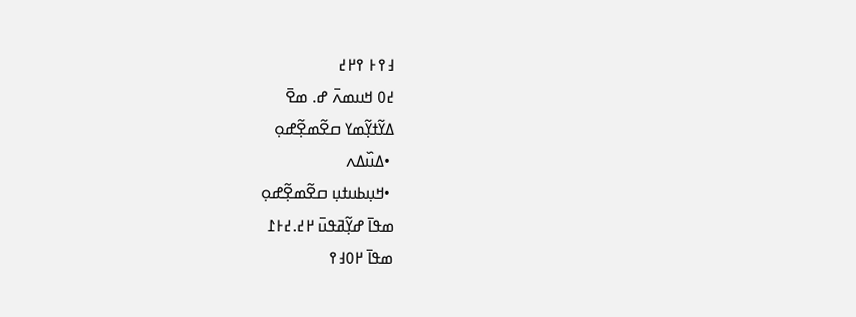߃߉߅ ߉߂߄
߄߀ ߞߎߘߍ߫ ߝ. ߘߐ߫
ߡߌ߬ߙߌ߲߬ߘߌ ߛߐ߬ߘߐ߲߬ߝߋ߲
 •ߡߎ߰ߡߍ
 •ߞߎ߲ߕߎߙߎ߲ ߛߐ߬ߘߐ߲߬ߝߋ߲
ߘߟߊ߫ ߝߌ߲߬ߥߟߎ߫ ߂߄.߄߅߁
ߘߟߊ߫ ߂߀߃߉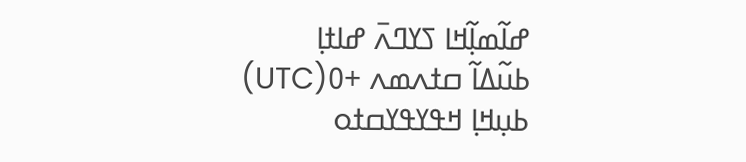ߝߊ߬ߘߊ߲߬ߞߊ ߖߌߣߍ߫ ߝߊߙߊ߲
ߕߎ߬ߡߊ߬ ߛߙߍߘߍ +߀(UTC)
ߕߎ߲ߞߊ߲ ߞߟߌߟߌߛߙߋ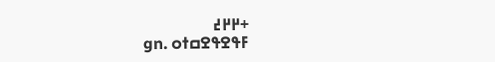+߂߂߄
ߓߟߐߟߐߛߙߋ .gn